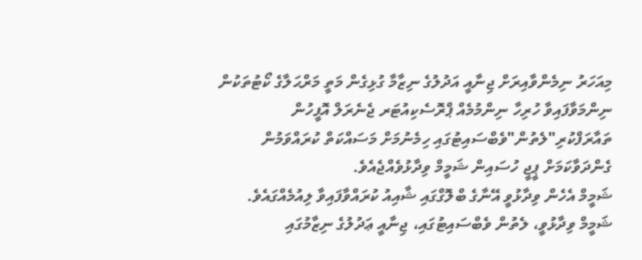މިއަހަރު ނިމެންވާއިރަށް ޖިނާއީ އަދުލުގެ ނިޒާމާ ގުޅިގެން މަތީ މަރްޙަލާގެ ކޯޓުތަކުން ނިންމަވާފައިވާ ހުރިހާ ނިންމުމެއް ޕްރޮސެކިއުޓަރ ޖެނެރަލް އޮފީހުން ތައާރަފްކުރި"ލެތުން"ވެބްސައިޓުގައި ހިމެނުމަށް މަސައްކަތް ކުރައްވަމުން ގެންދަވާކަމަށް ޕީޖީ ހުސައިން ޝަމީމް ވިދާޅުވެއްޖެއެވެ.
ޝަމީމް އެހެން ވިދާޅުވީ އޭނާގެ ބްލޮގްގައި ޝާއިއު ކުރައްވާފައިވާ ލިއުމެއްގައެވެ.
ޝަމީމް ވިދާޅުވީ، ލެތުން ވެބްސައިޓުގައި، ޖިނާއީ ޢަދުލުގެ ނިޒާމުގައި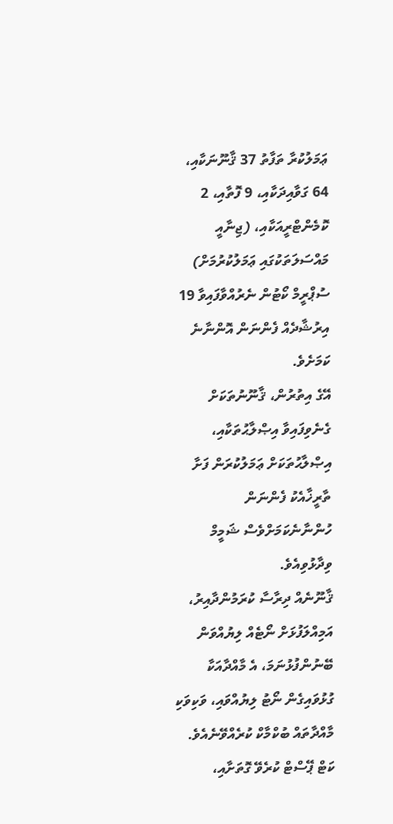ޢަމަލުކުރާ ތަފާތު 37 ޤާނޫނަކާއި، 64 ގަވާއިދަކާއި، 9 ފޮތާއި، 2 ކޮމެންޓްރީއަކާއި، (ޖިނާއީ މައްސަލަތަކުގައި ޢަމަލުކުރުމަށް) ސުޕްރީމް ކޯޓުން ނެރުއްވާފައިވާ 19 އިރުޝާދެއް ފެންނަން އޮންނާނެ ކަމަށެވެ.
އޭގެ އިތުރުން، ޤާނޫނުތަކަށް ގެނެވިފައިވާ އިޞްލާޙުތަކާއި، އިޞްލާޙުތަކަށް ޢަމަލުކުރަން ފަށާ ތާރީޚާއެކު ފެންނަން ހުންނާނެކަމަށްވެސް ޝަމީމް ވިދާޅުވިއެވެ.
ޤާނޫނެއް ދިރާސާ ކުރަމުންދާއިރު، އަމިއްލަފުޅަށް ނޯޓެއް ލިޔުއްވަން ބޭނުންފުޅުނަމަ، އެ މާއްދާއަކާ ގުޅުވައިގެން ނޯޓު ލިޔުއްވައި، ވަކިވަކި މާއްދާތައް ބުކްމާކް ކުރެއްވޭނެއެވެ. ކަޓް ޕޭސްޓް ކުރެވޭ ގޮތަށާއި،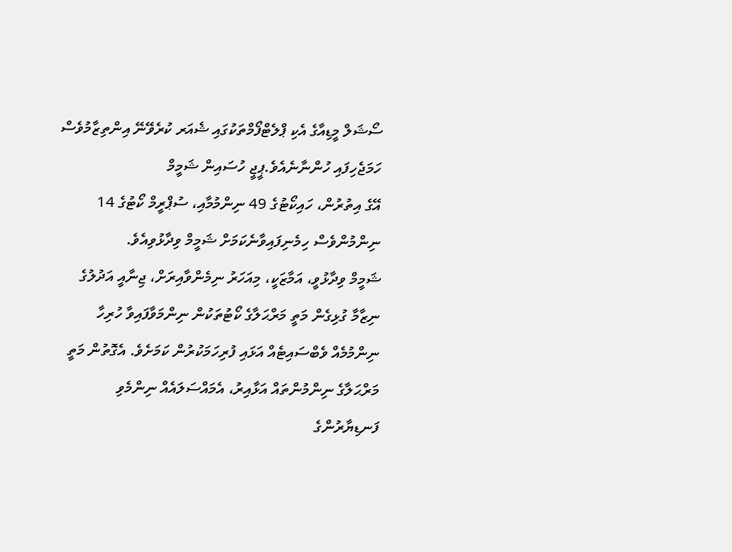ސޯޝަލް މީޑިއާގެ އެކި ޕްލެޓްފޯމްތަކުގައި ޝެއަރ ކުރެވޭނޭ އިންތިޒާމުވެސް ހަމަޖެހިފައި ހުންނާނެއެވެ.ޕީޖީ ހުސައިން ޝަމީމް
އޭގެ އިތުރުން، ހައިކޯޓުގެ 49 ނިންމުމާއި، ސުޕްރީމް ކޯޓުގެ 14 ނިންމުންވެސް ހިމެނިފައިވާނެކަމަށް ޝަމީމް ވިދާޅުވިއެވެ.
ޝަމީމް ވިދާޅުވީ، އަމާޒަކީ، މިއަހަރު ނިމެންވާއިރަށް، ޖިނާއީ އަދުލުގެ ނިޒާމާ ގުޅިގެން މަތީ މަރްޙަލާގެ ކޯޓުތަކުން ނިންމަވާފައިވާ ހުރިހާ ނިންމުމެއް ވެބްސައިޓެއް އަޅައި ފުރިހަމަކުރުން ކަމަށެވެ. އެގޮތުން މަތީ މަރްޙަލާގެ ނިންމުންތައް އަޅާއިރު، އެމައްސަލައެއް ނިންމެވި ފަނޑިޔާރުންގެ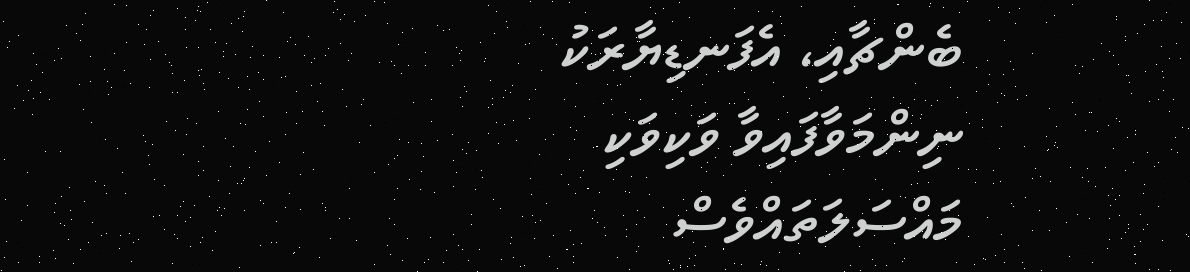ބެންޗާއި، އެފަނޑިޔާރަކު ނިންމަވާފައިވާ ވަކިވަކި މައްސަލަތައްވެސް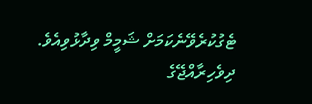ޓެގުކުރެވޭނެކަމަށް ޝަމީމް ވިދާޅުވިއެވެ.
ދިވެހިރާއްޖޭގެ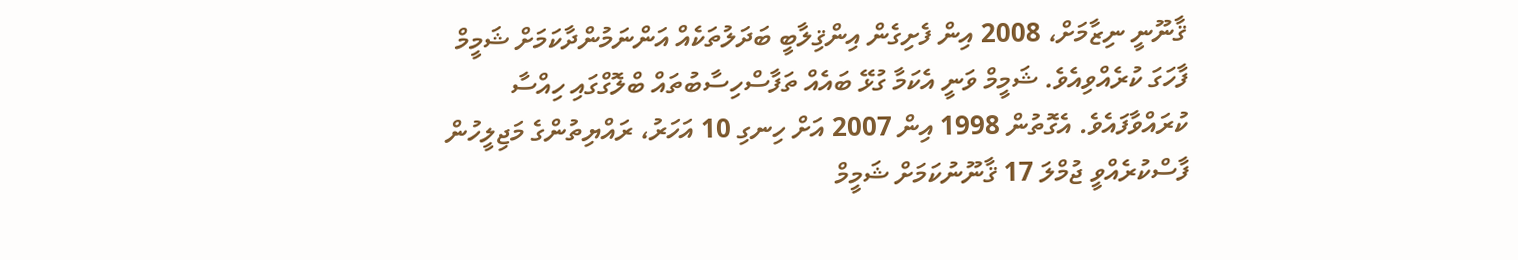ޤާނޫނީ ނިޒާމަށް، 2008 އިން ފެށިގެން އިންޤިލާބީ ބަދަލުތަކެއް އަންނަމުންދާކަމަށް ޝަމީމް ފާހަގަ ކުރެއްވިއެވެ. ޝަމީމް ވަނީ އެކަމާ ގުޅޭ ބައެއް ތަފާސްހިސާބުތައް ބްލޮގްގައި ހިއްސާ ކުރައްވާފައެވެ. އެގޮތުން 1998 އިން 2007 އަށް ހިނގި 10 އަހަރު، ރައްޔިތުންގެ މަޖިލީހުން ފާސްކުރެއްވީ ޖުމްލަ 17 ޤާނޫނުކަމަށް ޝަމީމް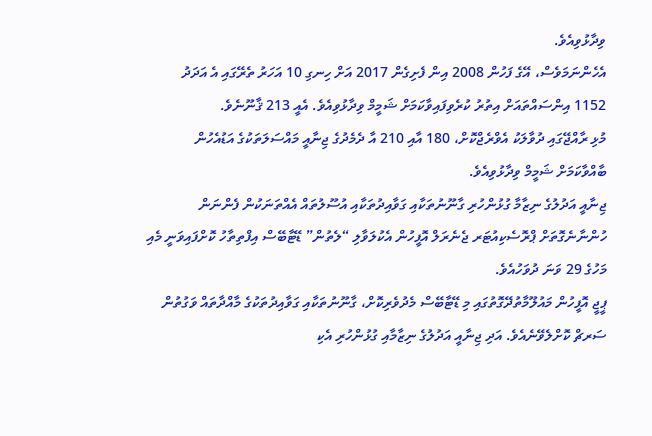ވިދާޅުވިއެވެ.
އެހެންނަމަވެސް، އޭގެ ފަހުން 2008 އިން ފެށިގެން 2017 އަށް ހިނގި 10 އަހަރު ތެރޭގައި އެ އަދަދު 1152 އިންސައްތައަށް އިތުރު ކުރެވިފައިވާކަމަށް ޝަމީމް ވިދާޅުވިއެވެ. އެއީ 213 ޤާނޫނެވެ.
މުޅި ރާއްޖޭގައި ދުވާލަކު އެވްރެޖްކޮށް، 180 އާއި 210 އާ ދެމެދުގެ ޖިނާއީ މައްސަލަތަކުގެ އަޑުއެހުން ބާއްވާކަމަށް ޝަމީމް ވިދާޅުވިއެވެ.
ޖިނާއީ އަދުލުގެ ނިޒާމާ ގުޅުންހުރި ގާނޫނުތަކާއި ގަވާއިދުތަކާއި އުސޫލުތައް އެއްތަނަކުން ފެންނަން ހުންނާނެގޮތަށް ޕްރޮސެކިއުޓަރ ޖެނެރަލް އޮފީހުން އެކުލަވާލި “ލެތުން” ޑޭޓާބޭސް އިފްތިތާހު ކޮށްފައިވަނީ މެއި މަހުގެ 29 ވަނަ ދުވަހުއެވެ.
ޕީޖީ އޮފީހުން މައުލޫމާތުދޭގޮތުގައި މި ޑޭޓާބޭސް މެދުވެރިކޮށް، ގާނޫނުތަކާއި ގަވާއިދުތަކުގެ މާއްދާތައް ވަގުތުން ސަރޗް ކޮށްލެވޭނެއެވެ. އަދި ޖިނާއީ އަދުލުގެ ނިޒާމާއި ގުޅުންހުރި އެކި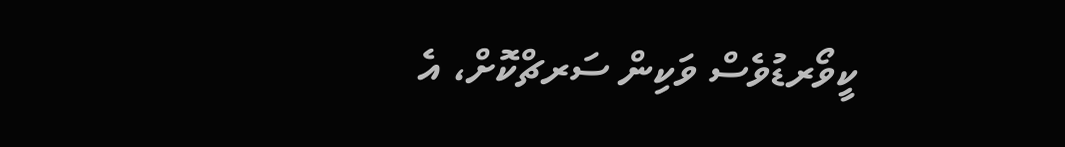ކީވޯރޑުވެސް ވަކިން ސަރޗްކޮށް، އެ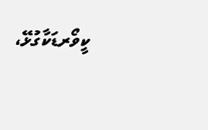ކީވޯރޑަކާގުޅޭ،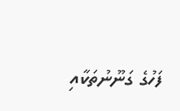ފަހުގެ ގަނޫނުތަކާއި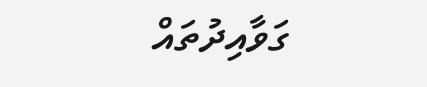ގަވާއިދުތައް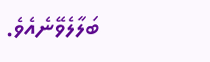ބަލާލެވޭނެއެވެ.